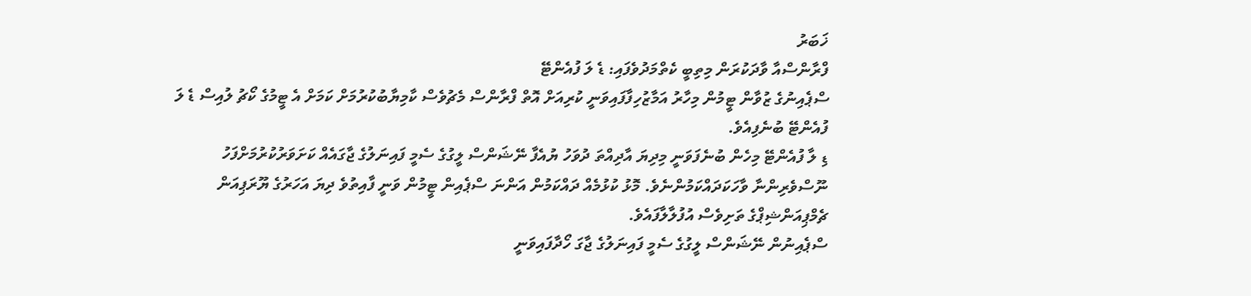ޚަބަރު
ފްރާންސްއާ ވާދަކުރަން މިތިބީ ކެތްމަދުވެފައި: ޑެ ލަ ފުއެންޓޭ
ސްޕެއިނުގެ ޒުވާން ޓީމުން މިހާރު އަމާޒުހިފާފައިވަނީ ކުރިއަށް އޮތް ފްރާންސް މެޗުވެސް ކާމިޔާބުކުރުމަށް ކަމަށް އެ ޓީމުގެ ކޯޗު ލުއިސް ޑެ ލަ ފުއެންޓޭ ބުނެފިއެވެ.
ޑި ލާ ފުއެންޓޭ މިހެން ބުނެފަވަނީ މިދިޔަ އާދިއްތަ ދުވަހު ޔުއެފާ ނޭޝަންސް ލީގުގެ ސެމީ ފައިނަލުގެ ޖާގައެއް ކަށަވަރުކުރުމަށްފަހު ނޫސްވެރިންނާ ވާހަކަދައްކަމުންނެވެ. މޮޅު ކުޅުމެއް ދައްކަމުން އަންނަ ސްޕެއިން ޓީމުން ވަނީ ފާއިތުވެ ދިޔަ އަހަރުގެ ޔޫރަޕިއަން ޗެމްޕިއަންޝިޕްގެ ތަށިވެސް އުފުލާލާފައެވެ.
ސްޕެއިނުން ނޭޝަންސް ލީގުގެ ސެމީ ފައިނަލުގެ ޖާގަ ހޯދާފައިވަނީ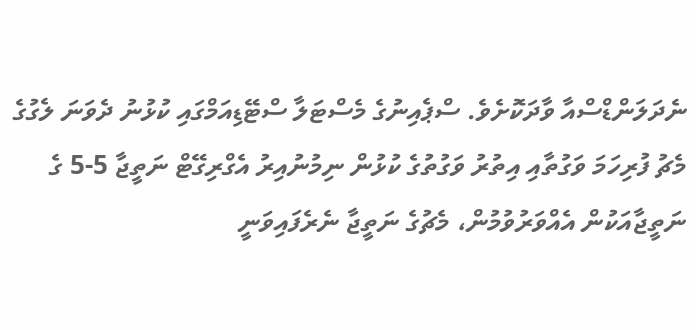ނެދަލަންޑްސްއާ ވާދަކޮށެވެ. ސްޕެއިނުގެ މެސްޓަލާ ސްޓޭޑިއަމްގައި ކުޅުނު ދެވަނަ ލެގުގެ މެޗު ފުރިހަމަ ވަގުތާއި އިތުރު ވަގުތުގެ ކުޅުން ނިމުނުއިރު އެގްރިގޭޓް ނަތީޖާ 5-5 ގެ ނަތީޖާއަކުން އެއްވަރުވުމުން، މެޗުގެ ނަތީޖާ ނެރެފައިވަނީ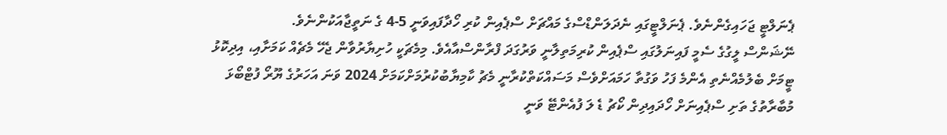ޕެނަލްޓީ ޖަހައިގެންނެވެ. ޕެނަލްޓީގައި ނެދަލަންޑްސްގެ މައްޗަށް ސްޕެއިން ކުރި ހޯދާފައިވަނީ 5-4 ގެ ނަތީޖާއަކުންނެވެ.
ނޭޝަންސް ލީގުގެ ސެމީ ފައިނަލުގައި ސްޕެއިން ކުރިމަތިލާނީ ވަރުގަދަ ފްރާންސްއާއެވެ. މިމެޗަކީ ހުށިޔާރުވާން ޖެހޭ މެޗެއް ކަމަށާއި، އިދިކޮޅު ޓީމަށް ބެލުމެއްނެތި އެންމެ ފަހު ވަގުތާ ހަމައަށްވެސް މަސައްކަތްކުރާނީ މެޗު ކާމިޔާބުކުރުމަށްކަމަށް 2024 ވަނަ އަހަރުގެ ޔޫރޯ ފުޓްބޯޅަ މުބާރާތުގެ ތަށި ސްޕެއިނަށް ހޯދައިދިން ކޯޗު ޑެ ލަ ފުއެންޓޭ ވަނީ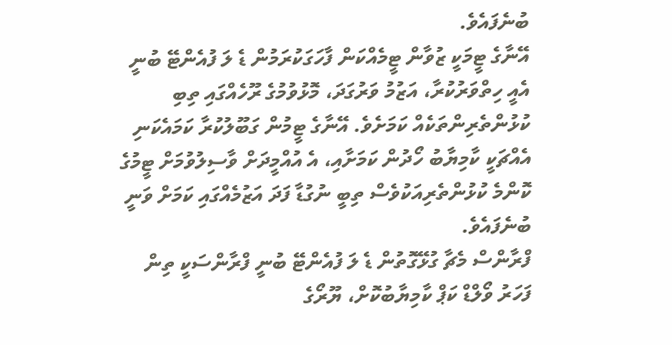ބުނެފައެވެ.
އޭނާގެ ޓީމަކީ ޒުވާން ޓީމެއްކަން ފާހަގަކުރަމުން ޑެ ލަ ފުއެންޓޭ ބުނީ އެއީ ހިތްވަރުކުރާ، އަޒުމު ވަރުގަދަ، މޮޅުވުމުގެ ރޫހެއްގައި ތިބި ކުޅުންތެރިންތަކެއް ކަމަށެވެ. އޭނާގެ ޓީމުން ގަބޫލުކުރާ ކަމައެކަނި އެއްޗަކީ ކާމިޔާބު ހޯދުން ކަމަށާއި، އެ އުއްމީދަށް ވާސިލުވުމަށް ޓީމުގެ ކޮންމެ ކުޅުންތެރިއަކުވެސް ތިބީ ނުގުޑާ ފަދަ އަޒުމެއްގައި ކަމަށް ވަނީ ބުނެފައެވެ.
ފްރާންސް މެޗާ ގުޅޭގޮތުން ޑެ ލަ ފުއެންޓޭ ބުނީ ފްރާންސަކީ ތިން ފަހަރު ވޯލްޑް ކަޕް ކާމިޔާބުކޮށް، ޔޫރޯގެ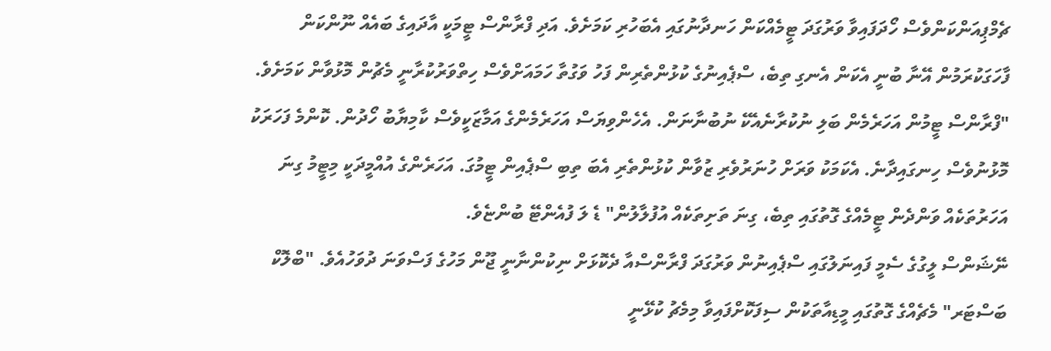ޗެމްޕިއަންކަންވެސް ހޯދަފައިވާ ވަރުގަދަ ޓީމެއްކަން ހަނދާނުގައި އެބަހުރި ކަމަށެވެ. އަދި ފްރާންސް ޓީމަކީ އާދައިގެ ބައެއް ނޫންކަން ފާހަގަކުރަމުން އޭނާ ބުނީ އެކަން އެނގި ތިބެ، ސްޕެއިނުގެ ކުޅުންތެރިން ފަހު ވަގުތާ ހަމައަށްވެސް ހިތްވަރުކުރާނީ މެޗުން މޮޅުވާން ކަމަށެވެ.
"ފްރާންސް ޓީމުން އަހަރެމެން ބަލި ނުކުރާނެއެކޭ ނުބުނާނަން. އެހެންވިޔަސް އަހަރެމެންގެ އަމާޒަކީވެސް ކާމިޔާބު ހޯދުން. ކޮންމެ ފަހަރަކު މޮޅުނުވެސް ހިނގައިދާނެ. އެކަމަކު ވަރަށް ހުނަރުވެރި ޒުވާން ކުޅުންތެރި އެބަ ތިބި ސްޕެއިން ޓީމުގަ. އަހަރެންގެ އުއްމީދަކީ މިޓީމު ގިނަ އަހަރުތަކެއް ވަންދެން ޓީމެއްގެ ގޮތުގައި ތިބެ، ގިނަ ތަށިތަކެއް އުފުލާލުން" ޑެ ލަ ފުއެންޓޭ ބުންޏެވެ.
ނޭޝަންސް ލީގުގެ ސެމީ ފައިނަލުގައި ސްޕެއިނުން ވަރުގަދަ ފްރާންސްއާ ދެކޮޅަށް ނިކުންނާނީ ޖޫން މަހުގެ ފަސްވަނަ ދުވަހުއެވެ. "ބްލޮކް ބަސްޓަރ" މެޗެއްގެ ގޮތުގައި މީޑިއާތަކުން ސިފަކޮށްފައިވާ މިމެޗު ކުޅޭނީ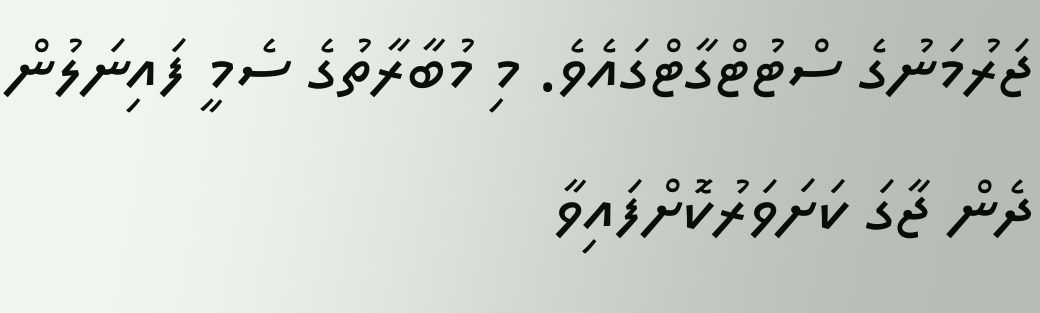ޖަރުމަނުގެ ސްޓުޓްގާޓްގައެވެ. މި މުބާރާތުގެ ސެމީ ފައިނަލުން ދެން ޖާގަ ކަށަވަރުކޮށްފައިވާ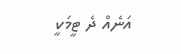އަނެއް ދެ ޓީމަކީ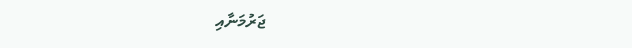ޖަރުމަނާއި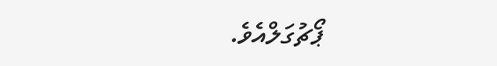ޕޯޗުގަލްއެވެ.